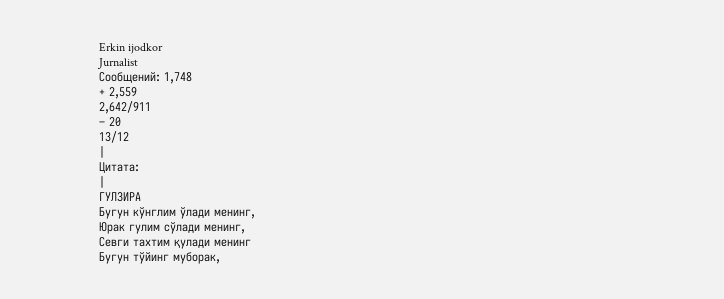Erkin ijodkor
Jurnalist
Сообщений: 1,748
+ 2,559
2,642/911
– 20
13/12
|
Цитата:
|
ГУЛЗИРА
Бугун кўнглим ўлади менинг,
Юрак гулим сўлади менинг,
Севги тахтим қулади менинг
Бугун тўйинг муборак,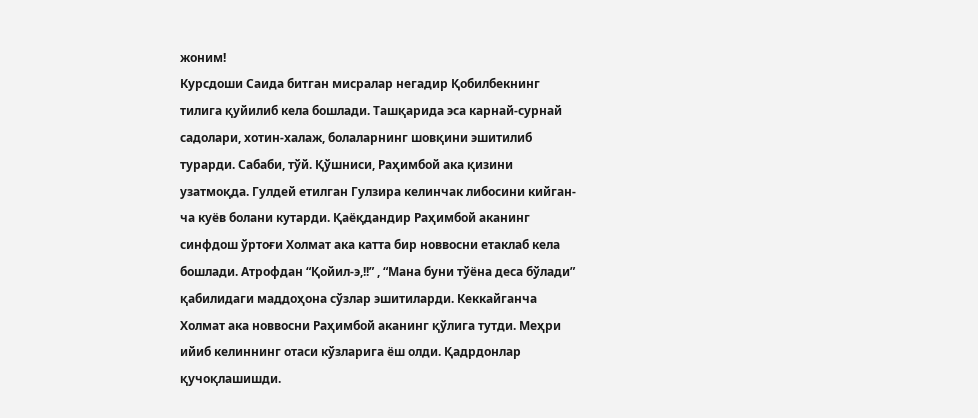жоним!
Курсдоши Саида битган мисралар негадир Қобилбекнинг тилига қуйилиб кела бошлади. Ташқарида эса карнай-сурнай садолари, хотин-халаж, болаларнинг шовқини эшитилиб турарди. Сабаби, тўй. Қўшниси, Раҳимбой ака қизини узатмоқда. Гулдей етилган Гулзира келинчак либосини кийган-ча куёв болани кутарди. Қаёқдандир Раҳимбой аканинг синфдош ўртоғи Холмат ака катта бир новвосни етаклаб кела бошлади. Атрофдан “Қойил-э,!!” , “Мана буни тўёна деса бўлади” қабилидаги маддоҳона сўзлар эшитиларди. Кеккайганча Холмат ака новвосни Раҳимбой аканинг қўлига тутди. Меҳри ийиб келиннинг отаси кўзларига ёш олди. Қадрдонлар қучоқлашишди.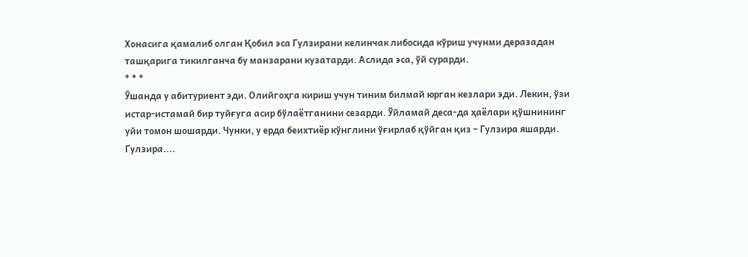Хонасига қамалиб олган Қобил эса Гулзирани келинчак либосида кўриш учунми деразадан ташқарига тикилганча бу манзарани кузатарди. Аслида эса, ўй сурарди.
* * *
Ўшанда у абитуриент эди. Олийгоҳга кириш учун тиним билмай юрган кезлари эди. Лекин, ўзи истар-истамай бир туйғуга асир бўлаётганини сезарди. Ўйламай деса-да ҳаёлари қўшнининг уйи томон шошарди. Чунки, у ерда беихтиёр кўнглини ўғирлаб қўйган қиз – Гулзира яшарди.
Гулзира....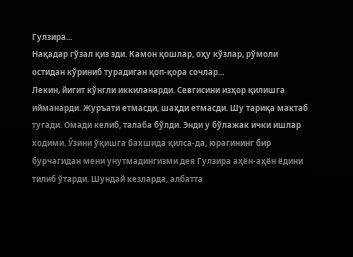Гулзира...
Нақадар гўзал қиз эди. Камон қошлар, оҳу кўзлар, рўмоли остидан кўриниб турадиган қоп-қора сочлар...
Лекин, йигит кўнгли иккиланарди. Севгисини изҳор қилишга ийманарди. Журъати етмасди, шаҳди етмасди. Шу тариқа мактаб тугади. Омади келиб, талаба бўлди. Энди у бўлажак ички ишлар ходими. Ўзини ўқишга бахшида қилса-да, юрагининг бир бурчагидан мени унутмадингизми дея Гулзира аҳён-аҳён ёдини тилиб ўтарди. Шундай кезларда, албатта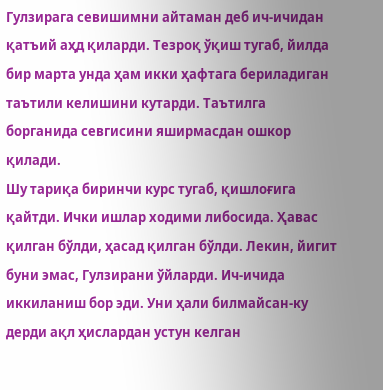Гулзирага севишимни айтаман деб ич-ичидан қатъий аҳд қиларди. Тезроқ ўқиш тугаб, йилда бир марта унда ҳам икки ҳафтага бериладиган таътили келишини кутарди. Таътилга борганида севгисини яширмасдан ошкор қилади.
Шу тариқа биринчи курс тугаб, қишлоғига қайтди. Ички ишлар ходими либосида. Ҳавас қилган бўлди, ҳасад қилган бўлди. Лекин, йигит буни эмас, Гулзирани ўйларди. Ич-ичида иккиланиш бор эди. Уни ҳали билмайсан-ку дерди ақл ҳислардан устун келган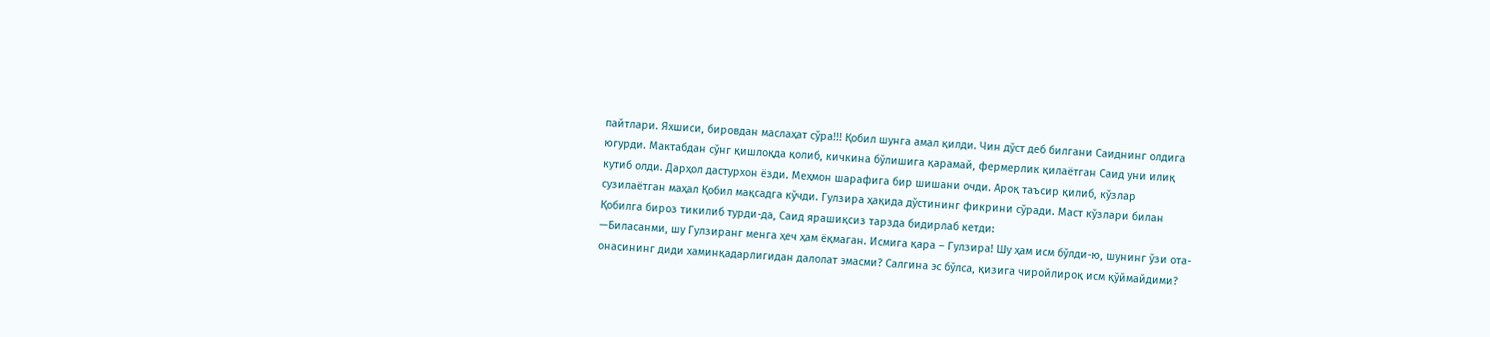пайтлари. Яхшиси, бировдан маслаҳат сўра!!! Қобил шунга амал қилди. Чин дўст деб билгани Саиднинг олдига югурди. Мактабдан сўнг қишлоқда қолиб, кичкина бўлишига қарамай, фермерлик қилаётган Саид уни илиқ кутиб олди. Дарҳол дастурхон ёзди. Меҳмон шарафига бир шишани очди. Ароқ таъсир қилиб, кўзлар сузилаётган маҳал Қобил мақсадга кўчди. Гулзира ҳақида дўстининг фикрини сўради. Маст кўзлари билан Қобилга бироз тикилиб турди-да, Саид ярашиқсиз тарзда бидирлаб кетди:
—Биласанми, шу Гулзиранг менга ҳеч ҳам ёқмаган. Исмига қара – Гулзира! Шу ҳам исм бўлди-ю, шунинг ўзи ота-онасининг диди хаминқадарлигидан далолат эмасми? Салгина эс бўлса, қизига чиройлироқ исм қўймайдими?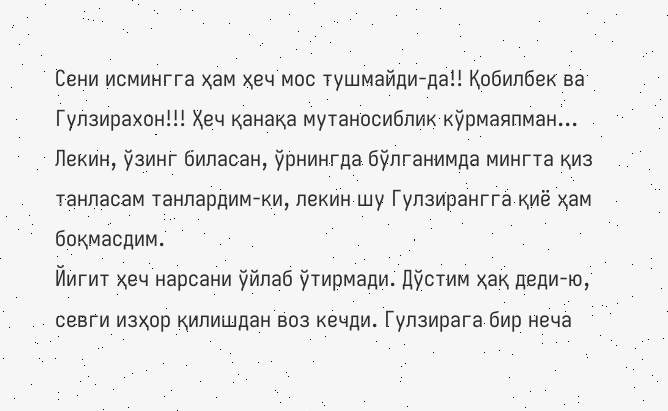Сени исмингга ҳам ҳеч мос тушмайди-да!! Қобилбек ва Гулзирахон!!! Ҳеч қанақа мутаносиблик кўрмаяпман... Лекин, ўзинг биласан, ўрнингда бўлганимда мингта қиз танласам танлардим-ки, лекин шу Гулзирангга қиё ҳам боқмасдим.
Йигит ҳеч нарсани ўйлаб ўтирмади. Дўстим ҳақ деди-ю, севги изҳор қилишдан воз кечди. Гулзирага бир неча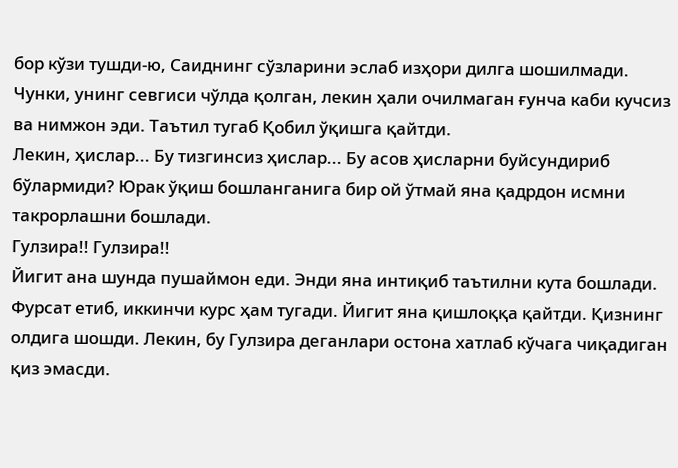бор кўзи тушди-ю, Саиднинг сўзларини эслаб изҳори дилга шошилмади. Чунки, унинг севгиси чўлда қолган, лекин ҳали очилмаган ғунча каби кучсиз ва нимжон эди. Таътил тугаб Қобил ўқишга қайтди.
Лекин, ҳислар... Бу тизгинсиз ҳислар... Бу асов ҳисларни буйсундириб бўлармиди? Юрак ўқиш бошланганига бир ой ўтмай яна қадрдон исмни такрорлашни бошлади.
Гулзира!! Гулзира!!
Йигит ана шунда пушаймон еди. Энди яна интиқиб таътилни кута бошлади. Фурсат етиб, иккинчи курс ҳам тугади. Йигит яна қишлоққа қайтди. Қизнинг олдига шошди. Лекин, бу Гулзира деганлари остона хатлаб кўчага чиқадиган қиз эмасди.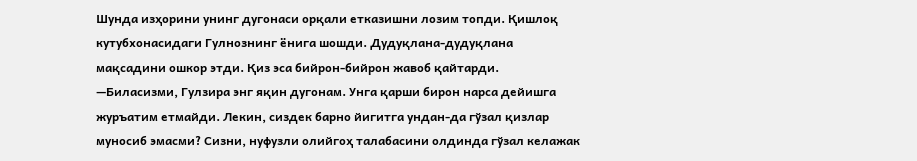Шунда изҳорини унинг дугонаси орқали етказишни лозим топди. Қишлоқ кутубхонасидаги Гулнознинг ёнига шошди. Дудуқлана-дудуқлана мақсадини ошкор этди. Қиз эса бийрон-бийрон жавоб қайтарди.
—Биласизми, Гулзира энг яқин дугонам. Унга қарши бирон нарса дейишга журъатим етмайди. Лекин, сиздек барно йигитга ундан-да гўзал қизлар муносиб эмасми? Сизни, нуфузли олийгоҳ талабасини олдинда гўзал келажак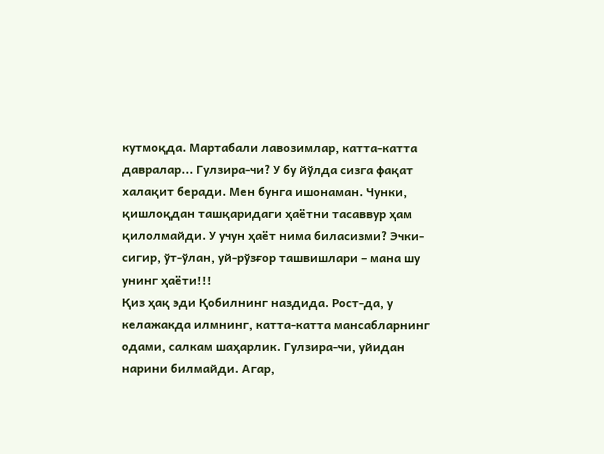кутмоқда. Мартабали лавозимлар, катта-катта давралар... Гулзира-чи? У бу йўлда сизга фақат халақит беради. Мен бунга ишонаман. Чунки, қишлоқдан ташқаридаги ҳаётни тасаввур ҳам қилолмайди. У учун ҳаёт нима биласизми? Эчки-сигир, ўт-ўлан, уй-рўзғор ташвишлари – мана шу унинг ҳаёти!!!
Қиз ҳақ эди Қобилнинг наздида. Рост-да, у келажакда илмнинг, катта-катта мансабларнинг одами, салкам шаҳарлик. Гулзира-чи, уйидан нарини билмайди. Агар,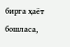бирга ҳаёт бошласа,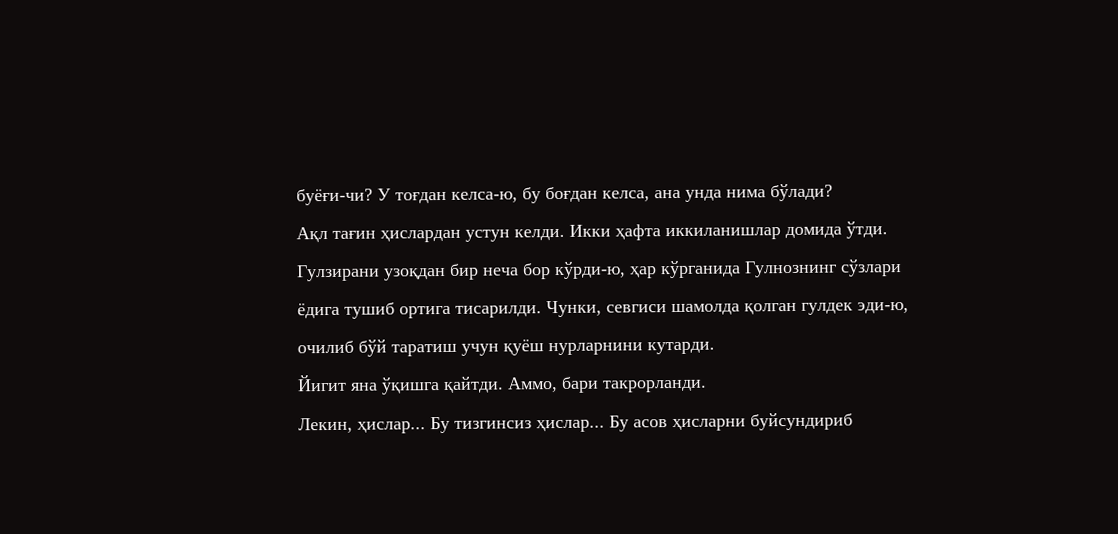буёғи-чи? У тоғдан келса-ю, бу боғдан келса, ана унда нима бўлади?
Ақл тағин ҳислардан устун келди. Икки ҳафта иккиланишлар домида ўтди. Гулзирани узоқдан бир неча бор кўрди-ю, ҳар кўрганида Гулнознинг сўзлари ёдига тушиб ортига тисарилди. Чунки, севгиси шамолда қолган гулдек эди-ю, очилиб бўй таратиш учун қуёш нурларнини кутарди.
Йигит яна ўқишга қайтди. Аммо, бари такрорланди.
Лекин, ҳислар... Бу тизгинсиз ҳислар... Бу асов ҳисларни буйсундириб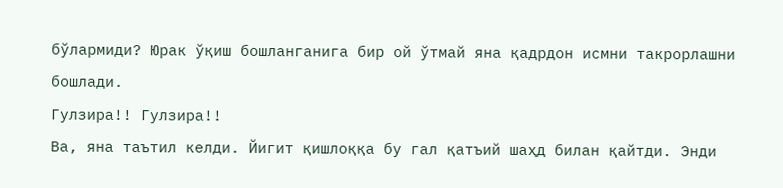бўлармиди? Юрак ўқиш бошланганига бир ой ўтмай яна қадрдон исмни такрорлашни бошлади.
Гулзира!! Гулзира!!
Ва, яна таътил келди. Йигит қишлоққа бу гал қатъий шаҳд билан қайтди. Энди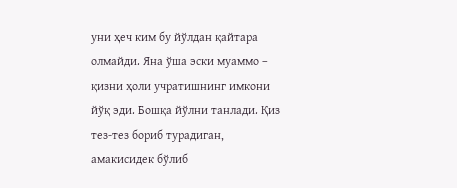уни ҳеч ким бу йўлдан қайтара олмайди. Яна ўша эски муаммо – қизни ҳоли учратишнинг имкони йўқ эди. Бошқа йўлни танлади. Қиз тез-тез бориб турадиган, амакисидек бўлиб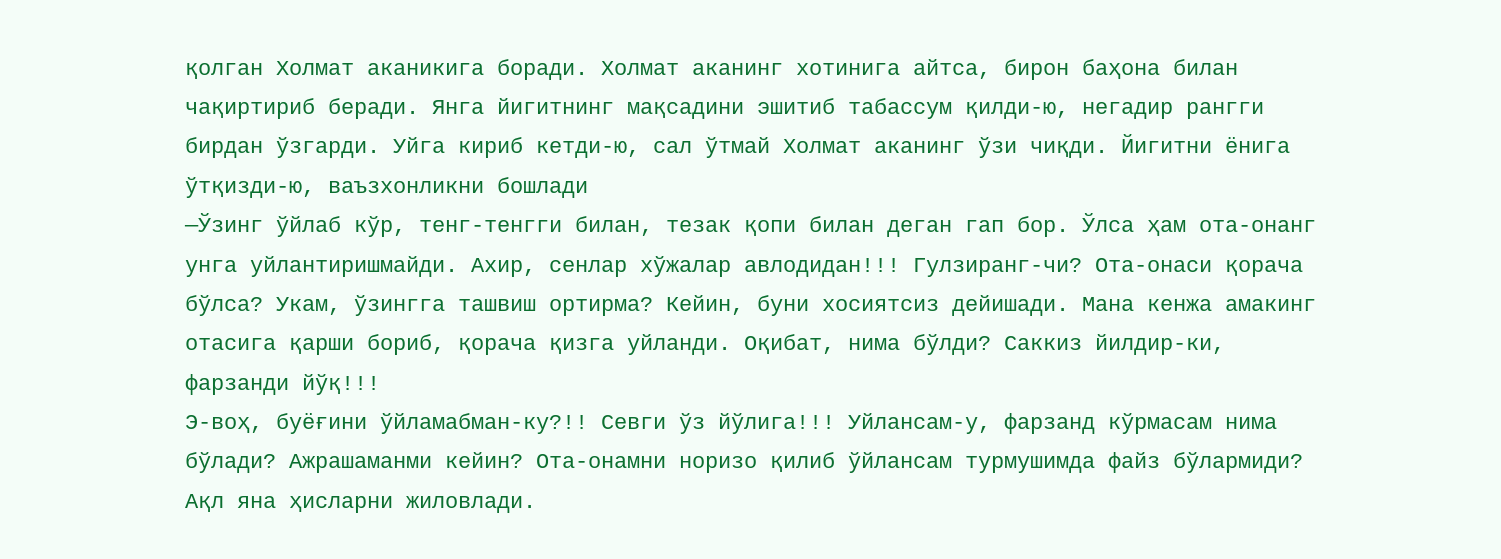қолган Холмат аканикига боради. Холмат аканинг хотинига айтса, бирон баҳона билан чақиртириб беради. Янга йигитнинг мақсадини эшитиб табассум қилди-ю, негадир рангги бирдан ўзгарди. Уйга кириб кетди-ю, сал ўтмай Холмат аканинг ўзи чиқди. Йигитни ёнига ўтқизди-ю, ваъзхонликни бошлади
—Ўзинг ўйлаб кўр, тенг-тенгги билан, тезак қопи билан деган гап бор. Ўлса ҳам ота-онанг унга уйлантиришмайди. Ахир, сенлар хўжалар авлодидан!!! Гулзиранг-чи? Ота-онаси қорача бўлса? Укам, ўзингга ташвиш ортирма? Кейин, буни хосиятсиз дейишади. Мана кенжа амакинг отасига қарши бориб, қорача қизга уйланди. Оқибат, нима бўлди? Саккиз йилдир-ки, фарзанди йўқ!!!
Э-воҳ, буёғини ўйламабман-ку?!! Севги ўз йўлига!!! Уйлансам-у, фарзанд кўрмасам нима бўлади? Ажрашаманми кейин? Ота-онамни норизо қилиб ўйлансам турмушимда файз бўлармиди?
Ақл яна ҳисларни жиловлади.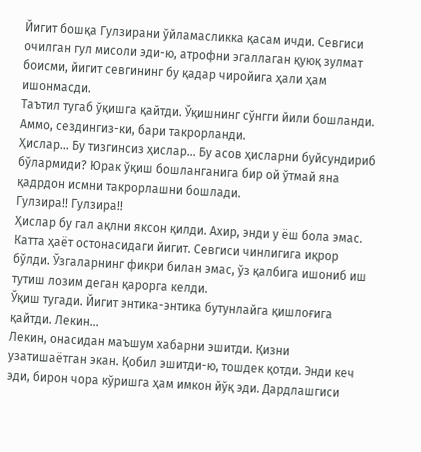Йигит бошқа Гулзирани ўйламасликка қасам ичди. Севгиси очилган гул мисоли эди-ю, атрофни эгаллаган қуюқ зулмат боисми, йигит севгининг бу қадар чиройига ҳали ҳам ишонмасди.
Таътил тугаб ўқишга қайтди. Ўқишнинг сўнгги йили бошланди.
Аммо, сездингиз-ки, бари такрорланди.
Ҳислар... Бу тизгинсиз ҳислар... Бу асов ҳисларни буйсундириб бўлармиди? Юрак ўқиш бошланганига бир ой ўтмай яна қадрдон исмни такрорлашни бошлади.
Гулзира!! Гулзира!!
Ҳислар бу гал ақлни яксон қилди. Ахир, энди у ёш бола эмас. Катта ҳаёт остонасидаги йигит. Севгиси чинлигига иқрор бўлди. Ўзгаларнинг фикри билан эмас, ўз қалбига ишониб иш тутиш лозим деган қарорга келди.
Ўқиш тугади. Йигит энтика-энтика бутунлайга қишлоғига қайтди. Лекин...
Лекин, онасидан маъшум хабарни эшитди. Қизни узатишаётган экан. Қобил эшитди-ю, тошдек қотди. Энди кеч эди, бирон чора кўришга ҳам имкон йўқ эди. Дардлашгиси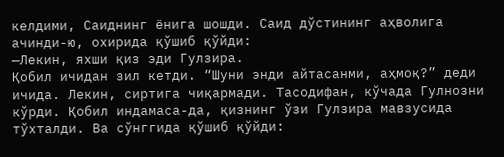келдими, Саиднинг ёнига шошди. Саид дўстининг аҳволига ачинди-ю, охирида қўшиб қўйди:
—Лекин, яхши қиз эди Гулзира.
Қобил ичидан зил кетди. “Шуни энди айтасанми, аҳмоқ?” деди ичида. Лекин, сиртига чиқармади. Тасодифан, кўчада Гулнозни кўрди. Қобил индамаса-да, қизнинг ўзи Гулзира мавзусида тўхталди. Ва сўнггида қўшиб қўйди: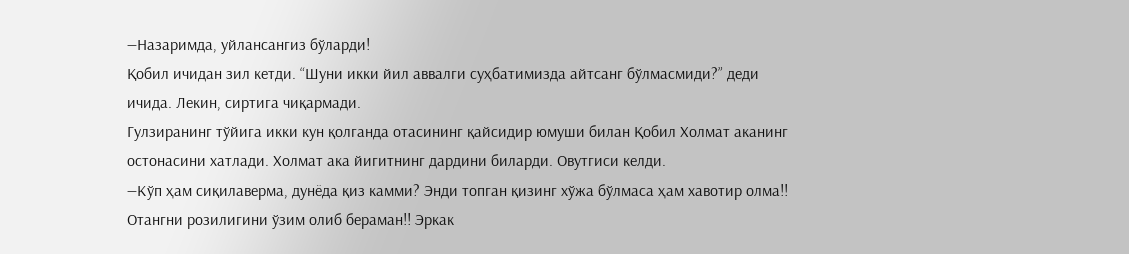—Назаримда, уйлансангиз бўларди!
Қобил ичидан зил кетди. “Шуни икки йил аввалги суҳбатимизда айтсанг бўлмасмиди?” деди ичида. Лекин, сиртига чиқармади.
Гулзиранинг тўйига икки кун қолганда отасининг қайсидир юмуши билан Қобил Холмат аканинг остонасини хатлади. Холмат ака йигитнинг дардини биларди. Овутгиси келди.
—Кўп ҳам сиқилаверма, дунёда қиз камми? Энди топган қизинг хўжа бўлмаса ҳам хавотир олма!! Отангни розилигини ўзим олиб бераман!! Эркак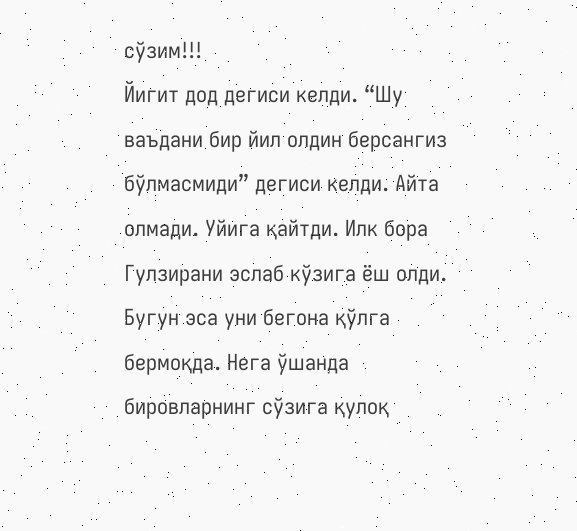сўзим!!!
Йигит дод дегиси келди. “Шу ваъдани бир йил олдин берсангиз бўлмасмиди” дегиси келди. Айта олмади. Уйига қайтди. Илк бора Гулзирани эслаб кўзига ёш олди.
Бугун эса уни бегона қўлга бермоқда. Нега ўшанда бировларнинг сўзига қулоқ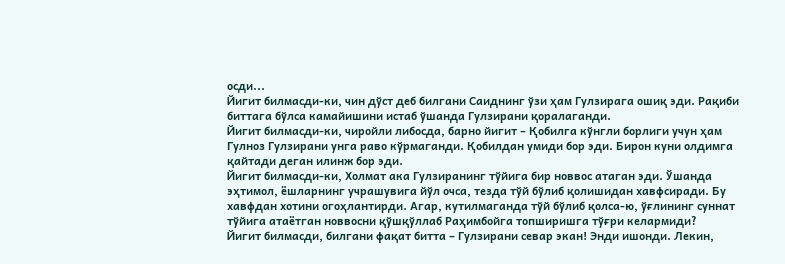осди...
Йигит билмасди-ки, чин дўст деб билгани Саиднинг ўзи ҳам Гулзирага ошиқ эди. Рақиби биттага бўлса камайишини истаб ўшанда Гулзирани қоралаганди.
Йигит билмасди-ки, чиройли либосда, барно йигит – Қобилга кўнгли борлиги учун ҳам Гулноз Гулзирани унга раво кўрмаганди. Қобилдан умиди бор эди. Бирон куни олдимга қайтади деган илинж бор эди.
Йигит билмасди-ки, Холмат ака Гулзиранинг тўйига бир новвос атаган эди. Ўшанда эҳтимол, ёшларнинг учрашувига йўл очса, тезда тўй бўлиб қолишидан хавфсиради. Бу хавфдан хотини огоҳлантирди. Агар, кутилмаганда тўй бўлиб қолса-ю, ўғлининг суннат тўйига атаётган новвосни қўшқўллаб Раҳимбойга топширишга тўғри келармиди?
Йигит билмасди, билгани фақат битта – Гулзирани севар экан! Энди ишонди. Лекин,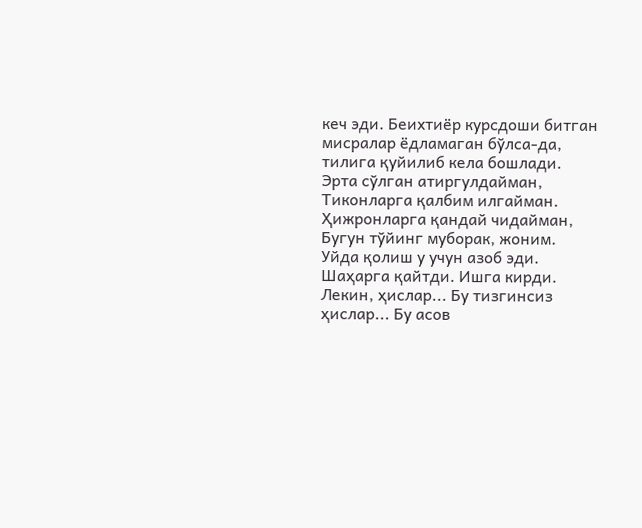кеч эди. Беихтиёр курсдоши битган мисралар ёдламаган бўлса-да, тилига қуйилиб кела бошлади.
Эрта сўлган атиргулдайман,
Тиконларга қалбим илгайман.
Ҳижронларга қандай чидайман,
Бугун тўйинг муборак, жоним.
Уйда қолиш у учун азоб эди. Шаҳарга қайтди. Ишга кирди.
Лекин, ҳислар... Бу тизгинсиз ҳислар... Бу асов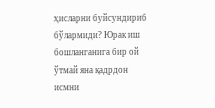ҳисларни буйсундириб бўлармиди? Юрак иш бошланганига бир ой ўтмай яна қадрдон исмни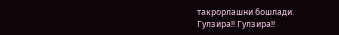такрорлашни бошлади.
Гулзира!! Гулзира!!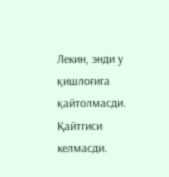Лекин, энди у қишлоғига қайтолмасди. Қайтгиси келмасди.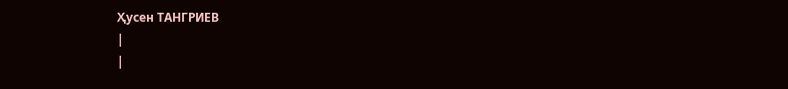Ҳусен ТАНГРИЕВ
|
|